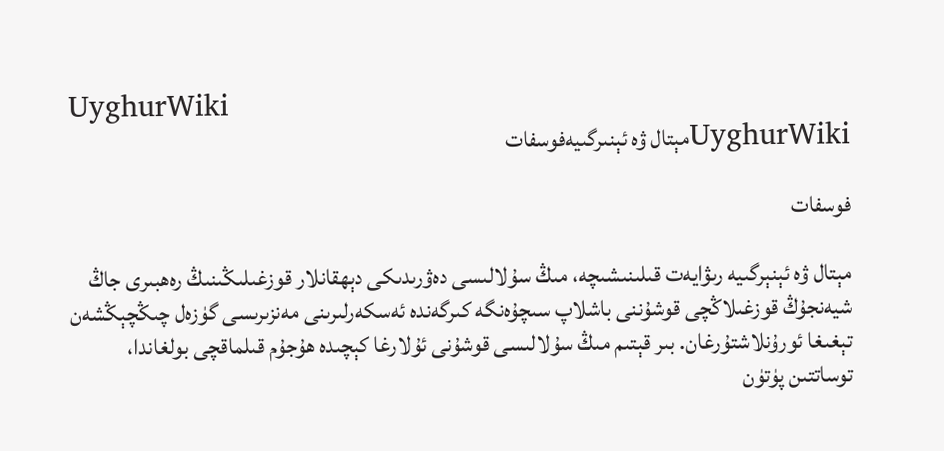UyghurWiki
UyghurWikiمېتال ۋە ئېنىرگىيەفوسفات

فوسفات

مېتال ۋە ئېنېرگىيە رىۋايەت قىلىنىشىچە، مىڭ سۇلالىسى دەۋرىدىكى دېھقانلار قوزغىلىڭىنىڭ رەھبىرى جاڭ شيەنجۇڭ قوزغىلاڭچى قوشۇننى باشلاپ سىچۇەنگە كىرگەندە ئەسكەرلىرىنى مەنزىرىسى گۈزەل چىڭچېڭشەن تېغىغا ئورۇنلاشتۇرغان. بىر قېتىم مىڭ سۇلالىسى قوشۇنى ئۇلارغا كېچىدە ھۇجۇم قىلماقچى بولغاندا، توساتتىن پۈتۈن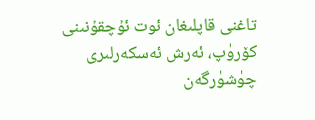تاغنى قاپلىغان ئوت ئۇچقۇنىنى كۆرۈپ، ئەرش ئەسكەرلىرى چۈشۈرگەن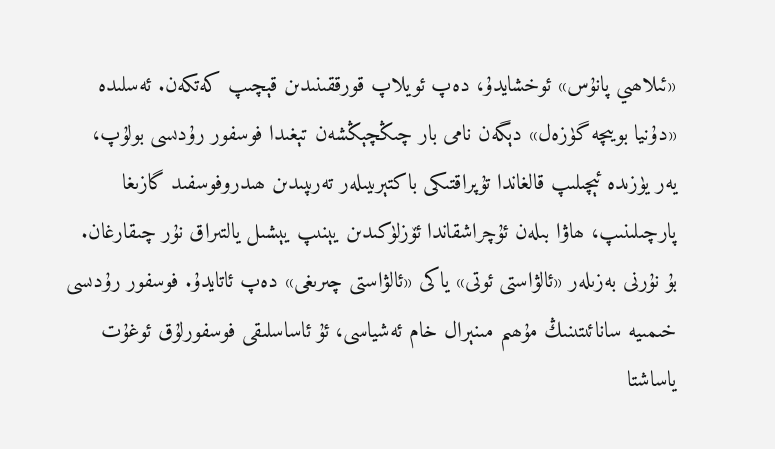«ئىلاھىي پانۇس» ئوخشايدۇ، دەپ ئويلاپ قورققىنىدىن قېچىپ كەتكەن. ئەسلىدە «دۇنيا بويىچە گۈزەل» دېگەن نامى بار چىڭچېڭشەن تېغىدا فوسفور رۇدىسى بولۇپ، يەر يۈزىدە ئېچىلىپ قالغاندا تۇپراقتىكى باكتېرىيىلەر تەرىپىدىن ھىدروفوسفىد گازىغا پارچىلىنىپ، ھاۋا بىلەن ئۇچراشقاندا ئۆزلۈكىدىن يېنىپ يېشىل يالتىراق نۇر چىقارغان. بۇ نۇرنى بەزىلەر «ئالۋاستى ئوتى» ياكى «ئالۋاستى چىرىغى» دەپ ئاتايدۇ. فوسفور رۇدىسى خىمىيە سانائىتىنىڭ مۇھىم مىنېرال خام ئەشياسى، ئۇ ئاساسلىقى فوسفورلۇق ئوغۇت ياساشتا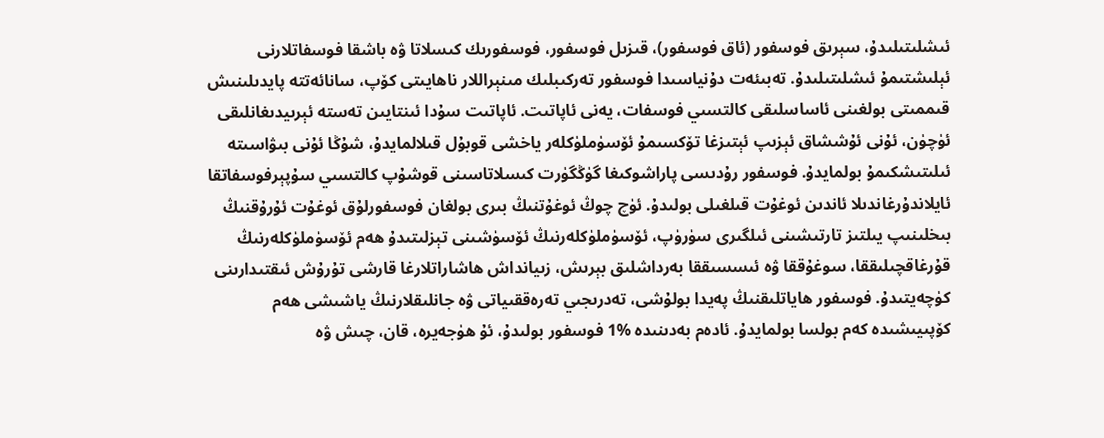ئىشلىتىلىدۇ، سېرىق فوسفور (ئاق فوسفور)، قىزىل فوسفور، فوسفورىك كىسلاتا ۋە باشقا فوسفاتلارنى ئېلىشتىمۇ ئىشلىتىلىدۇ. تەبىئەت دۇنياسىدا فوسفور تەركىبلىك مىنېراللار ناھايىتى كۆپ، سانائەتتە پايدىلىنىش قىممىتى بولغىنى ئاساسلىقى كالتسىي فوسفات، يەنى ئاپاتىت. ئاپاتىت سۇدا ئىنتايىن تەستە ئېرىيدىغانلىقى ئۈچۈن، ئۇنى ئۇششاق ئېزىپ ئېتىزغا تۆكسىمۇ ئۆسۈملۈكلەر ياخشى قوبۇل قىلالمايدۇ، شۇڭا ئۇنى بىۋاسىتە ئىلىتىشكىمۇ بولمايدۇ. فوسفور رۇدىسى پاراشوكىغا گۈڭگۈرت كىسلاتاسىنى قوشۇپ كالتسىي سۇپېرفوسفاتقا ئايلاندۇرغاندىلا ئاندىن ئوغۇت قىلغىلى بولىدۇ. ئۈچ چوڭ ئوغۇتنىڭ بىرى بولغان فوسفورلۇق ئوغۇت ئۇرۇقنىڭ بىخلىنىپ يىلتىز تارتىشىنى ئىلگىرى سۈرۈپ، ئۆسۈملۈكلەرنىڭ ئۆسۈشىنى تېزلىتىدۇ ھەم ئۆسۈملۈكلەرنىڭ قۇرغاقچىلىققا، سوغۇققا ۋە ئىسسىققا بەرداشلىق بېرىش، زىيانداش ھاشاراتلارغا قارشى تۇرۇش ئىقتىدارىنى كۈچەيتىدۇ. فوسفور ھاياتلىقنىڭ پەيدا بولۇشى، تەدرىجىي تەرەققىياتى ۋە جانلىقلارنىڭ ياشىشى ھەم كۆپىيىشىدە كەم بولسا بولمايدۇ. ئادەم بەدىنىدە %1 فوسفور بولىدۇ، ئۇ ھۈجەيرە، قان، چىش ۋە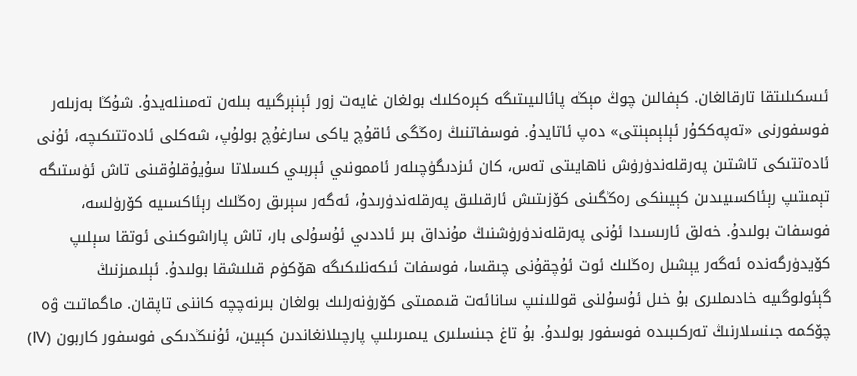ئىسكىلىتقا تارقالغان. كېفالىن چوڭ مېڭە پائالىيىتىگە كېرەكلىك بولغان غايەت زور ئېنېرگىيە بىلەن تەمىنلەيدۇ. شۇڭا بەزىلەر فوسفورنى «تەپەككۇر ئېلېمېنتى» دەپ ئاتايدۇ. فوسفاتنىڭ رەڭگى ئاقۇچ ياكى سارغۇچ بولۇپ، شەكلى ئادەتتىكىچە، ئۇنى ئادەتتىكى تاشتىن پەرقلەندۈرۈش ناھايىتى تەس، كان ئىزدىگۈچىلەر ئاممونىي ئېربىي كىسلاتا سۇيۇقلۇقىنى تاش ئۈستىگە تېمىتىپ رېئاكسىيىدىن كېيىنكى رەڭگىنى كۆزىتىش ئارقىلىق پەرقلەندۈرىدۇ، ئەگەر سېرىق رەڭلىك رېئاكسىيە كۆرۈلسە، فوسفات بولىدۇ. خەلق ئارىسىدا ئۇنى پەرقلەندۈرۈشنىڭ مۇنداق بىر ئاددىي ئۇسۇلى بار، تاش پاراشوكىنى ئوتقا سېلىپ كۆيدۈرگەندە ئەگەر يېشىل رەڭلىك ئوت ئۇچقۇنى چىقسا، فوسفات ئىكەنلىكىگە ھۆكۈم قىلىشقا بولىدۇ. ئېلىمىزنىڭ گېئولوگىيە خادىملىرى بۇ خىل ئۇسۇلنى قوللىنىپ سانائەت قىممىتى كۆرۈنەرلىك بولغان بىرنەچچە كاننى تاپقان. ماگماتىت ۋە چۆكمە جىنسلارنىڭ تەركىبىدە فوسفور بولىدۇ. بۇ تاغ جىنسلىرى يىمىرىلىپ پارچىلانغاندىن كېيىن، ئۇنىڭدىكى فوسفور كاربون (Ⅳ)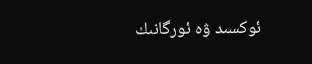ئوكسىد ۋە ئورگانىك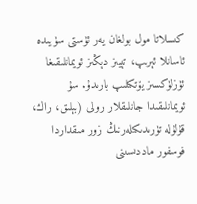كىسلاتا مول بولغان يەر ئۈستى سۈيىدە ئاسانلا ئېرىپ، تېيىز دېڭىز ئويمانلىقىغا ئۈزلۈكسىز يۆتكىلىپ بارىدۇ. سۇ ئويمانلىقىدا جانلىقلار رولى (بېلىق، راك، قۇلۇلە تۈرىدىكىلەرنىڭ زور مىقداردا فوسفور ماددىسىنى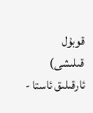قوبۇل قىلىشى) ئارقىلىق ئاستا -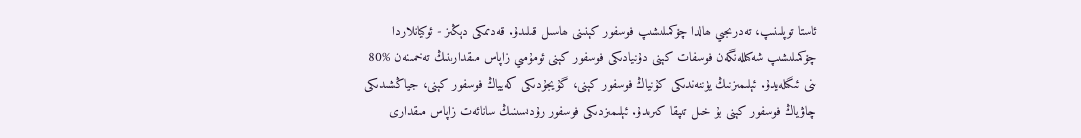ئاستا توپلىنىپ، تەدرىجىي ھالدا چۆكمىلىشىپ فوسفور كېنىنى ھاسىل قىلىدۇ. قەدىمكى دېڭىز - ئوكيانلاردا چۆكمىلىشىپ شەكىللەنگەن فوسفات كېنى دۇنيادىكى فوسفور كېنى ئومۇمىي زاپاس مىقدارىنىڭ تەخمىنەن %80 ىنى ئىگىلەيدۇ. ئېلىمىزنىڭ يۈننەندىكى كۇنياڭ فوسفور كېنى، گۇيجۇدىكى كەيياڭ فوسفور كېنى، جياڭشىدىكى چاۋياڭ فوسفور كېنى بۇ خىل تىپقا كىرىدۇ. ئېلىمىزدىكى فوسفور رۇدىسىنىڭ سانائەت زاپاس مىقدارى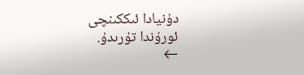دۇنيادا ئىككىنچى ئورۇندا تۇرىدۇ.
←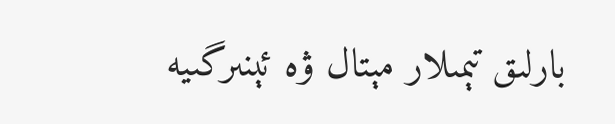بارلىق تېمىلار مېتال ۋە ئېنىرگىيە